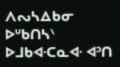ᐱᔓᓴᐃᑲᓂ ᐅᐡᑲᑎᓴᐠ ᐅᒧᑲᐊᐧᑕᓇᐊᐧ ᐊᐣᑎ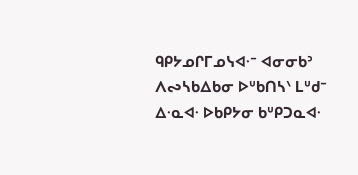ᑫᑭᔭᓄᒋᒥᓄᓭᐊᐧᐨ ᐊᓂᓂᑲᐣ
ᐱᔓᓴᑲᐃᑲᓂ ᐅᐡᑲᑎᓴᐠ ᒪᐡᑯᐨ ᐃᐧᓇᐊᐧ ᐅᑲᑭᔭᓂ ᑲᐡᑭᑐᓇᐊᐧ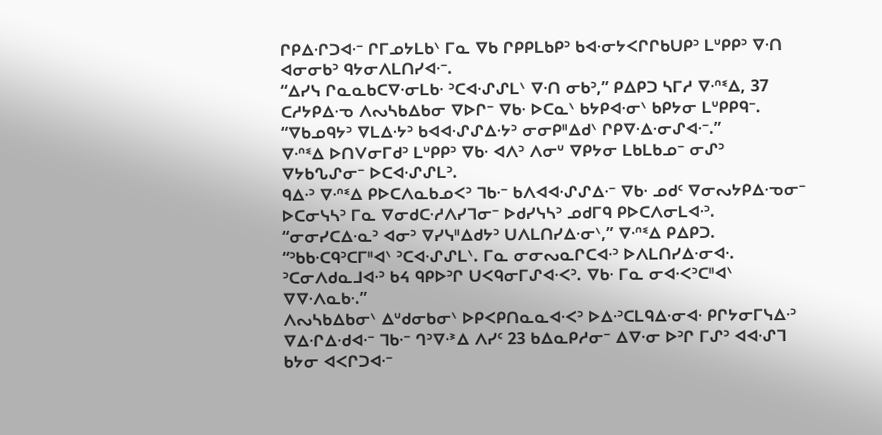ᒋᑭᐃᐧᒋᑐᐊᐧᐨ ᒋᒥᓄᔭᒪᑲᐠ ᒥᓇ ᐁᑲ ᒋᑭᑭᒪᑲᑭᐣ ᑲᐊᐧᓂᔭᐸᒋᒋᑲᑌᑭᐣ ᒪᐡᑭᑭᐣ ᐁᐧᑎ ᐊᓂᓂᑲᐣ ᑫᔭᓂᐱᒪᑎᓯᐊᐧᐨ.
“ᐃᓯᓭ ᒋᓇᓇᑲᑕᐁᐧᓂᒪᑲᐧ ᐣᑕᐊᐧᔑᔑᒪᐠ ᐁᐧᑎ ᓂᑲᐣ,” ᑭᐃᑭᑐ ᓴᒥᓱ ᐁᐧᐢᓫᐃ, 37 ᑕᓱᔭᑭᐃᐧᓀ ᐱᔓᓴᑲᐃᑲᓂ ᐁᐅᒋᐨ ᐁᑲᐧ ᐅᑕᓇᐠ ᑲᔭᑭᐊᐧᓂᐠ ᑲᑭᔭᓂ ᒪᐡᑭᑭᑫᐨ. “ᐁᑲᓄᑫᔭᐣ ᐁᒪᐃᐧᔭᐣ ᑲᐊᐊᐧᔑᔑᐃᐧᔭᐣ ᓂᓂᑭᐦᐃᑯᐠ ᒋᑭᐁᐧᐃᐧᓂᔑᐊᐧᐨ.”
ᐁᐧᐢᓫᐃ ᐅᑎᐯᓂᒥᑯᐣ ᒪᐡᑭᑭᐣ ᐁᑲᐧ ᐊᐱᐣ ᐱᓂᐡ ᐁᑭᔭᓂ ᒪᑲᒪᑲᓄᐨ ᓂᔑᐣ ᐁᔭᑲᔐᔑᓂᐨ ᐅᑕᐊᐧᔑᔑᒪᐣ.
ᑫᐃᐧᐣ ᐁᐧᐢᓫᐃ ᑭᐅᑕᐱᓇᑲᓄᐸᐣ ᒣᑲᐧᐨ ᑲᐱᐊᐊᐧᔑᔑᐃᐧᐨ ᐁᑲᐧ ᓄᑯᑦ ᐁᓂᔓᔭᑭᐃᐧᓀᓂᐨ ᐅᑕᓂᓭᓴᐣ ᒥᓇ ᐁᓂᑯᑕᐧᓱᐱᓯᒣᓂᐨ ᐅᑯᓯᓭᓴᐣ ᓄᑯᒥᑫ ᑭᐅᑕᐱᓂᒪᐊᐧᐣ.
“ᓂᓂᓯᑕᐃᐧᓇᐣ ᐊᓂᐣ ᐁᓯᓭᐦᐃᑯᔭᐣ ᑌᐱᒪᑎᓯᐃᐧᓂᐠ,” ᐁᐧᐢᓫᐃ ᑭᐃᑭᑐ. “ᐣᑲᑲᐧᑕᑫᐣᑕᒥᐦᐊᐠ ᐣᑕᐊᐧᔑᔑᒪᐠ. ᒥᓇ ᓂᓂᔓᓇᒋᑕᐊᐧᐣ ᐅᐱᒪᑎᓯᐃᐧᓂᐊᐧ. ᐣᑕᓂᐱᑯᓇᒧᐊᐧᐣ ᑲᔦ ᑫᑭᐅᐣᒋ ᑌᐸᑫᓂᒥᔑᐊᐧᐸᐣ. ᐁᑲᐧ ᒥᓇ ᓂᐊᐧᐸᐣᑕᐦᐊᐠ ᐁᐁᐧᐱᓇᑲᐧ.”
ᐱᔓᓴᑲᐃᑲᓂᐠ ᐃᐡᑯᓂᑲᓂᐠ ᐅᑭᐸᑭᑎᓇᓇᐊᐧᐸᐣ ᐅᐃᐧᐣᑕᒪᑫᐃᐧᓂᐊᐧ ᑭᒋᔭᓂᒥᓭᐃᐧᐣ ᐁᐃᐧᒋᐃᐧᑯᐊᐧᐨ ᒣᑲᐧᐨ ᒉᐣᐁᐧᕑᐃ ᐱᓯᑦ 23 ᑲᐃᓇᑭᓱᓂᐨ ᐃᐁᐧᓂ ᐅᐣᒋ ᒥᔑᐣ ᐊᐊᐧᔑᒣ ᑲᔭᓂ ᐊᐸᒋᑐᐊᐧᐨ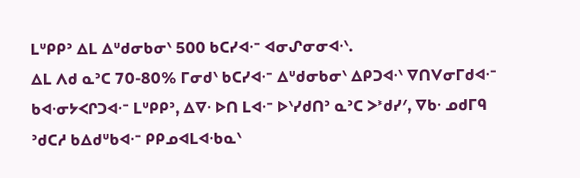ᒪᐡᑭᑭᐣ ᐃᒪ ᐃᐡᑯᓂᑲᓂᐠ 500 ᑲᑕᓯᐊᐧᐨ ᐊᓂᔑᓂᓂᐊᐧᐠ.
ᐃᒪ ᐱᑯ ᓇᐣᑕ 70-80% ᒥᓂᑯᐠ ᑲᑕᓯᐊᐧᐨ ᐃᐡᑯᓂᑲᓂᐠ ᐃᑭᑐᐊᐧᐠ ᐁᑎᐯᓂᒥᑯᐊᐧᐨ ᑲᐊᐧᓂᔭᐸᒋᑐᐊᐧᐨ ᒪᐡᑭᑭᐣ, ᐃᐁᐧ ᐅᑎ ᒪᐊᐧᐨ ᐅᐠᓯᑯᑎᐣ ᓇᐣᑕ ᐳᕑᑯᓯᐟ, ᐁᑲᐧ ᓄᑯᒥᑫ ᐣᑯᑕᓱ ᑲᐃᑯᐡᑲᐊᐧᐨ ᑭᑭᓄᐊᒪᐊᐧᑲᓇᐠ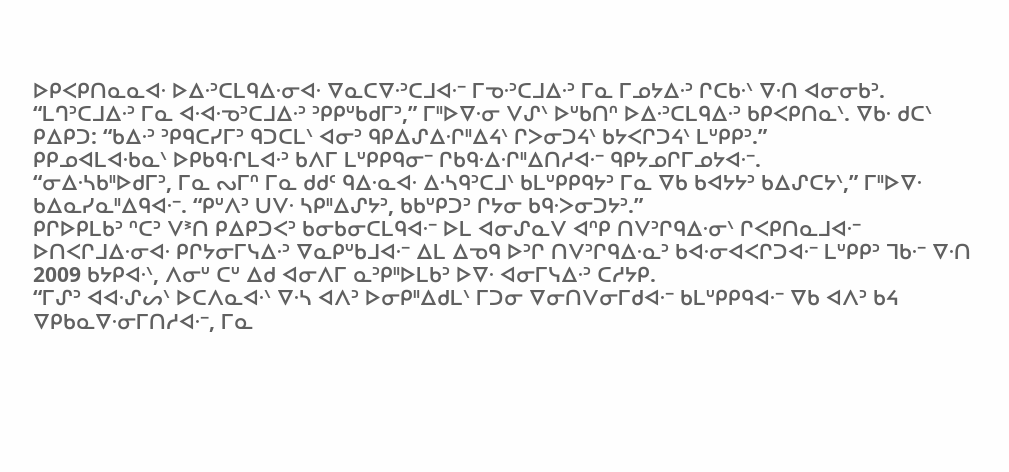ᐅᑭᐸᑭᑎᓇᓇᐊᐧ ᐅᐃᐧᐣᑕᒪᑫᐃᐧᓂᐊᐧ ᐁᓇᑕᐁᐧᐣᑕᒧᐊᐧᐨ ᒥᓀᐧᐣᑕᒧᐃᐧᐣ ᒥᓇ ᒥᓄᔭᐃᐧᐣ ᒋᑕᑲᐧᐠ ᐁᐧᑎ ᐊᓂᓂᑲᐣ.
“ᒪᒉᐣᑕᒧᐃᐧᐣ ᒥᓇ ᐊᐧᐊᐧᓀᐣᑕᒧᐃᐧᐣ ᐣᑭᑭᐡᑲᑯᒥᐣ,” ᒥᐦᐅᐁᐧᓂ ᐯᔑᐠ ᐅᐡᑲᑎᐢ ᐅᐃᐧᐣᑕᒪᑫᐃᐧᐣ ᑲᑭᐸᑭᑎᓇᐠ. ᐁᑲᐧ ᑯᑕᐠ ᑭᐃᑭᑐ: “ᑲᐃᐧᐣ ᐣᑭᑫᑕᓯᒥᐣ ᑫᑐᑕᒪᐠ ᐊᓂᐣ ᑫᑭᐃᔑᐃᐧᒋᐦᐃᔦᐠ ᒋᐳᓂᑐᔦᐠ ᑲᔭᐸᒋᑐᔦᐠ ᒪᐡᑭᑭᐣ.”
ᑭᑭᓄᐊᒪᐊᐧᑲᓇᐠ ᐅᑭᑲᑫᐧᒋᒪᐊᐧᐣ ᑲᐱᒥ ᒪᐡᑭᑭᑫᓂᐨ ᒋᑲᑫᐧᐃᐧᒋᐦᐃᑎᓱᐊᐧᐨ ᑫᑭᔭᓄᒋᒥᓄᔭᐊᐧᐨ.
“ᓂᐃᐧᓴᑲᐦᐅᑯᒥᐣ, ᒥᓇ ᔓᒥᐢ ᒥᓇ ᑯᑯᑦ ᑫᐃᐧᓇᐊᐧ ᐃᐧᓴᑫᐣᑕᒧᐠ ᑲᒪᐡᑭᑭᑫᔭᐣ ᒥᓇ ᐁᑲ ᑲᐊᔭᔭᐣ ᑲᐃᔑᑕᔭᐠ,” ᒥᐦᐅᐁᐧ ᑲᐃᓇᓯᓇᐦᐃᑫᐊᐧᐨ. “ᑭᐡᐱᐣ ᑌᐯᐧ ᓴᑭᐦᐃᔑᔭᐣ, ᑲᑲᐡᑭᑐᐣ ᒋᔭᓂ ᑲᑫᐧᐳᓂᑐᔭᐣ.”
ᑭᒋᐅᑭᒪᑲᐣ ᐢᑕᐣ ᐯᕑᑎ ᑭᐃᑭᑐᐸᐣ ᑲᓂᑲᓂᑕᒪᑫᐊᐧᐨ ᐅᒪ ᐊᓂᔑᓇᐯ ᐊᐢᑭ ᑎᐯᐣᒋᑫᐃᐧᓂᐠ ᒋᐸᑭᑎᓇᒧᐊᐧᐨ ᐅᑎᐸᒋᒧᐃᐧᓂᐊᐧ ᑭᒋᔭᓂᒥᓭᐃᐧᐣ ᐁᓇᑭᐡᑲᒧᐊᐧᐨ ᐃᒪ ᐃᓀᑫ ᐅᐣᒋ ᑎᐯᐣᒋᑫᐃᐧᓇᐣ ᑲᐊᐧᓂᐊᐸᒋᑐᐊᐧᐨ ᒪᐡᑭᑭᐣ ᒣᑲᐧᐨ ᐁᐧᑎ 2009 ᑲᔭᑭᐊᐧᐠ, ᐱᓂᐡ ᑕᐡ ᐃᑯ ᐊᓂᐱᒥ ᓇᐣᑭᐦᐅᒪᑲᐣ ᐅᐁᐧ ᐊᓂᒥᓭᐃᐧᐣ ᑕᓱᔭᑭ.
“ᒥᔑᐣ ᐊᐊᐧᔑᔕᐠ ᐅᑕᐱᓇᐊᐧᐠ ᐁᐧᓴ ᐊᐱᐣ ᐅᓂᑭᐦᐃᑯᒪᐠ ᒥᑐᓂ ᐁᓂᑎᐯᓂᒥᑯᐊᐧᐨ ᑲᒪᐡᑭᑭᑫᐊᐧᐨ ᐁᑲ ᐊᐱᐣ ᑲᔦ ᐁᑭᑲᓇᐁᐧᓂᒥᑎᓱᐊᐧᐨ, ᒥᓇ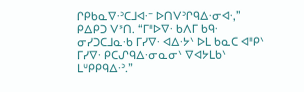ᒋᑭᑲᓇᐁᐧᐣᑕᒧᐊᐧᐨ ᐅᑎᐯᐣᒋᑫᐃᐧᓂᐊᐧ,” ᑭᐃᑭᑐ ᐯᕑᑎ. “ᒥᐦᐅᐁᐧ ᑲᐱᒥ ᑲᑫᐧ ᓂᓯᑐᑕᒧᓇᐧᑲ ᒥᓯᐁᐧ ᐊᐃᐧᔭᐠ ᐅᒪ ᑲᓇᑕ ᐊᐦᑭᐠ ᒥᓯᐁᐧ ᑭᑕᔑᑫᐃᐧᓂᓇᓂᐠ ᐁᐊᔭᒪᑲᐠ ᒪᐡᑭᑭᑫᐃᐧᐣ.”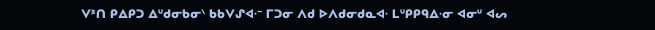ᐯᕑᑎ ᑭᐃᑭᑐ ᐃᐡᑯᓂᑲᓂᐠ ᑲᑲᐯᔑᐊᐧᐨ ᒥᑐᓂ ᐱᑯ ᐅᐱᑯᓂᑯᓇᐊᐧ ᒪᐡᑭᑭᑫᐃᐧᓂ ᐊᓂᐡ ᐊᔕ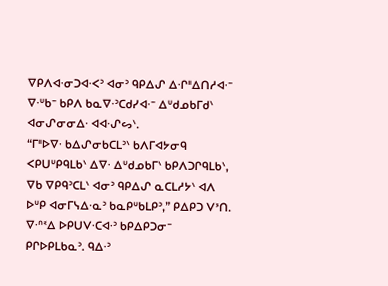ᐁᑭᐱᐊᐧᓂᑐᐊᐧᐸᐣ ᐊᓂᐣ ᑫᑭᐃᔑ ᐃᐧᒋᐦᐃᑎᓱᐊᐧᐨ ᐁᐧᐡᑲᐨ ᑲᑭᐱ ᑲᓇᐁᐧᐣᑕᑯᓯᐊᐧᐨ ᐃᐡᑯᓄᑲᒥᑯᐠ ᐊᓂᔑᓂᓂᐃᐧ ᐊᐊᐧᔑᔕᐠ.
“ᒥᐦᐅᐁᐧ ᑲᐃᔑᓂᑲᑕᒪᐣᐠ ᑲᐱᒥᐊᔭᓂᑫ ᐸᑭᑌᐡᑭᑫᒪᑲᐠ ᐃᐁᐧ ᐃᐡᑯᓄᑲᒥᐠ ᑲᑭᐱᑐᒋᑫᒪᑲᐠ, ᐁᑲ ᐁᑭᑫᐣᑕᒪᐠ ᐊᓂᐣ ᑫᑭᐃᔑ ᓇᑕᒪᓱᔭᐠ ᐊᐱ ᐅᐡᑭ ᐊᓂᒥᓭᐃᐧᓇᐣ ᑲᓇᑭᐡᑲᒪᑭᐣ,” ᑭᐃᑭᑐ ᐯᕑᑎ.
ᐁᐧᐢᓫᐃ ᐅᑭᑌᐯᐧᑕᐊᐧᐣ ᑲᑭᐃᑭᑐᓂᐨ ᑭᒋᐅᑭᒪᑲᓇᐣ. ᑫᐃᐧᐣ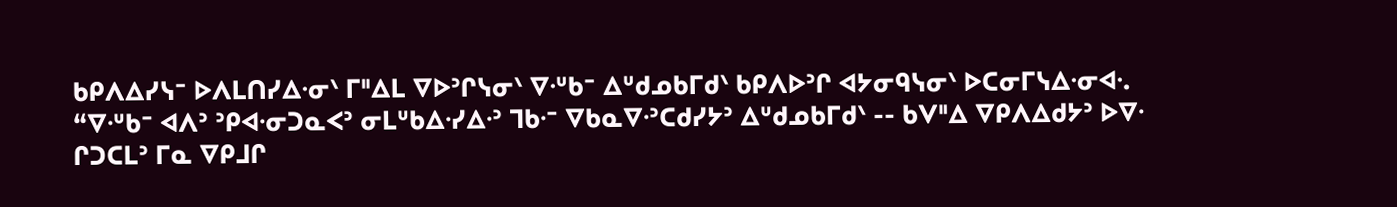ᑲᑭᐱᐃᓯᓭᐨ ᐅᐱᒪᑎᓯᐃᐧᓂᐠ ᒥᐦᐃᒪ ᐁᐅᐣᒋᓭᓂᐠ ᐁᐧᐡᑲᐨ ᐃᐡᑯᓄᑲᒥᑯᐠ ᑲᑭᐱᐅᐣᒋ ᐊᔭᓂᑫᓭᓂᐠ ᐅᑕᓂᒥᓭᐃᐧᓂᐊᐧ.
“ᐁᐧᐡᑲᐨ ᐊᐱᐣ ᐣᑭᐊᐧᓂᑐᓇᐸᐣ ᓂᒪᐡᑲᐃᐧᓯᐃᐧᐣ ᒣᑲᐧᐨ ᐁᑲᓇᐁᐧᐣᑕᑯᓯᔭᐣ ᐃᐡᑯᓄᑲᒥᑯᐠ -- ᑲᐯᐦᐃ ᐁᑭᐱᐃᑯᔭᐣ ᐅᐁᐧ ᒋᑐᑕᒪᐣ ᒥᓇ ᐁᑭᒧᒋ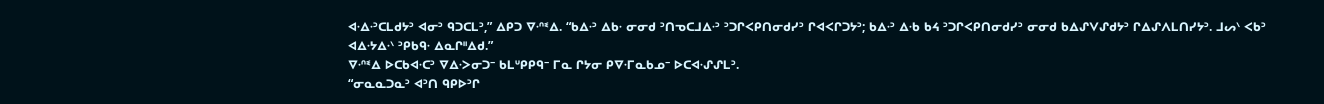ᐊᐧᐃᐧᐣᑕᒪᑯᔭᐣ ᐊᓂᐣ ᑫᑐᑕᒪᐣ,” ᐃᑭᑐ ᐁᐧᐢᓫᐃ. “ᑲᐃᐧᐣ ᐃᑲᐧ ᓂᓂᑯ ᐣᑎᓀᑕᒧᐃᐧᐣ ᐣᑐᒋᐸᑭᑎᓂᑯᓯᐣ ᒋᐊᐸᒋᑐᔭᐣ; ᑲᐃᐧᐣ ᐃᐧᑲ ᑲᔦ ᐣᑐᒋᐸᑭᑎᓂᑯᓯᐣ ᓂᓂᑯ ᑲᐃᔑᐯᔑᑯᔭᐣ ᒋᐃᔑᐱᒪᑎᓯᔭᐣ. ᒧᔕᐠ ᐸᑲᐣ ᐊᐃᐧᔭᐃᐧᐠ ᐣᑭᑲᑫᐧ ᐃᓇᒋᐦᐃᑯ.”
ᐁᐧᐢᓫᐃ ᐅᑕᑲᐊᐧᑕᐣ ᐁᐃᐧᐳᓂᑐᐨ ᑲᒪᐡᑭᑭᑫᐨ ᒥᓇ ᒋᔭᓂ ᑭᐁᐧᒥᓇᑲᓄᐨ ᐅᑕᐊᐧᔑᔑᒪᐣ.
“ᓂᓇᓇᑐᓇᐣ ᐊᐣᑎ ᑫᑭᐅᐣᒋ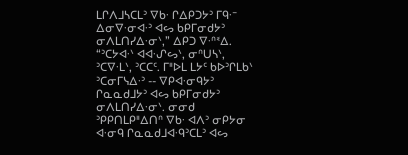ᒪᒋᐱᒧᓴᑕᒪᐣ ᐁᑲᐧ ᒋᐃᑭᑐᔭᐣ ᒥᑫᐧᐨ ᐃᓂᐁᐧᓂᐊᐧᐣ ᐊᔕ ᑲᑭᒥᓂᑯᔭᐣ ᓂᐱᒪᑎᓯᐃᐧᓂᐠ,” ᐃᑭᑐ ᐁᐧᐢᓫᐃ. “ᐣᑕᔭᐊᐧᐠ ᐊᐊᐧᔑᔕᐠ, ᓂᐢᑌᓴᐠ, ᐣᑕᐁᐧᒪᐠ, ᐣᑕᑕᑦ. ᒥᐦᐅᒪ ᒪᔭᑦ ᑲᐅᐣᒋᒪᑲᐠ ᐣᑕᓂᒥᓭᐃᐧᐣ -- ᐁᑭᐊᐧᓂᑫᔭᐣ ᒋᓇᓇᑯᒧᔭᐣ ᐊᔕ ᑲᑭᒥᓂᑯᔭᐣ ᓂᐱᒪᑎᓯᐃᐧᓂᐠ. ᓂᓂᑯ ᐣᑭᑭᑎᒪᑭᐦᐃᑎᐢ ᐁᑲᐧ ᐊᐱᐣ ᓂᑭᔭᓂ ᐊᐧᓂᑫ ᒋᓇᓇᑯᒧᐊᐧᑫᐣᑕᒪᐣ ᐊᔕ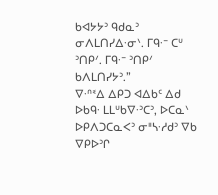ᑲᐊᔭᔭᐣ ᑫᑯᓇᐣ ᓂᐱᒪᑎᓯᐃᐧᓂᐠ. ᒥᑫᐧᐨ ᑕᐡ ᐣᑎᑭᐟ. ᒥᑫᐧᐨ ᐣᑎᑭᐟ ᑲᐱᒪᑎᓯᔭᐣ.”
ᐁᐧᐢᓫᐃ ᐃᑭᑐ ᐊᐃᑲᑦ ᐃᑯ ᐅᑲᑫᐧ ᒪᒪᐡᑲᐁᐧᐣᑕᐣ, ᐅᑕᓇᐠ ᐅᑭᐱᑐᑕᓇᐸᐣ ᓂᐦᓴᐧᓱᑯᐣ ᐁᑲ ᐁᑭᐅᐣᒋ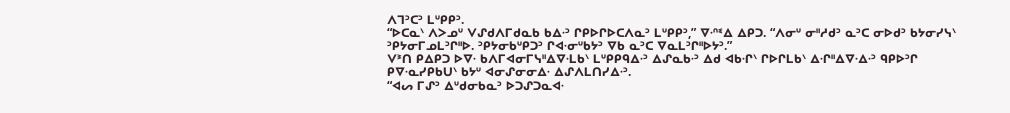ᐱᒣᐣᑕᐣ ᒪᐡᑭᑭᐣ.
“ᐅᑕᓇᐠ ᐱᐳᓄᐡ ᐯᔑᑯᐱᒥᑯᓇᑲ ᑲᐃᐧᐣ ᒋᑭᐅᒋᐅᑕᐱᓇᐣ ᒪᐡᑭᑭᐣ,” ᐁᐧᐢᓫᐃ ᐃᑭᑐ. “ᐱᓂᐡ ᓂᐦᓱᑯᐣ ᓇᐣᑕ ᓂᐅᑯᐣ ᑲᔭᓂᓯᓭᐠ ᐣᑭᔭᓂᒥᓄᒪᐣᒋᐦᐅ. ᐣᑭᔭᓂᑲᐡᑭᑐᐣ ᒋᐊᐧᓂᐡᑲᔭᐣ ᐁᑲ ᓇᐣᑕ ᐁᓇᒪᐣᒋᐦᐅᔭᐣ.”
ᐯᕑᑎ ᑭᐃᑭᑐ ᐅᐁᐧ ᑲᐱᒥᐊᓂᒥᓭᐦᐃᐁᐧᒪᑲᐠ ᒪᐡᑭᑭᑫᐃᐧᐣ ᐃᔑᓇᑲᐧᐣ ᐃᑯ ᐊᑲᐧᒋᐠ ᒋᐅᒋᒪᑲᐠ ᐃᐧᒋᐦᐃᐁᐧᐃᐧᐣ ᑫᑭᐅᐣᒋ ᑭᐁᐧᓇᓯᑭᑲᑌᐠ ᑲᔭᐡ ᐊᓂᔑᓂᓂᐃᐧ ᐃᔑᐱᒪᑎᓯᐃᐧᐣ.
“ᐊᔕ ᒥᔑᐣ ᐃᐡᑯᓂᑲᓇᐣ ᐅᑐᔑᑐᓇᐊᐧ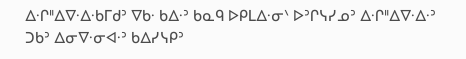ᐃᐧᒋᐦᐃᐁᐧᐃᐧᑲᒥᑯᐣ ᐁᑲᐧ ᑲᐃᐧᐣ ᑲᓇᑫ ᐅᑭᒪᐃᐧᓂᐠ ᐅᐣᒋᓭᓯᓄᐣ ᐃᐧᒋᐦᐃᐁᐧᐃᐧᐣ ᑐᑲᐣ ᐃᓂᐁᐧᓂᐊᐧᐣ ᑲᐃᓯᓭᑭᐣ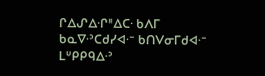ᒋᐃᔑᐃᐧᒋᐦᐃᑕᐧ ᑲᐱᒥ ᑲᓇᐁᐧᐣᑕᑯᓯᐊᐧᐨ ᑲᑎᐯᓂᒥᑯᐊᐧᐨ ᒪᐡᑭᑭᑫᐃᐧᐣ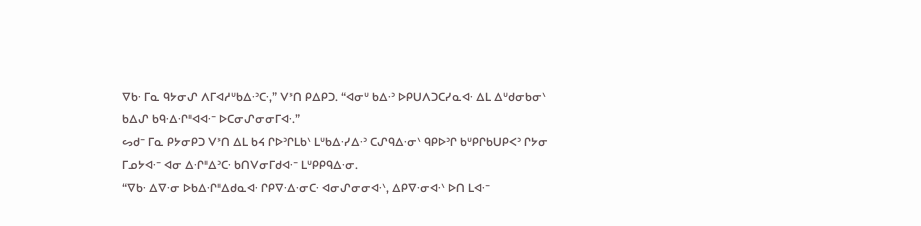ᐁᑲᐧ ᒥᓇ ᑫᔭᓂᔑ ᐱᒥᐊᓱᐡᑲᐃᐧᐣᑕᐧ,” ᐯᕑᑎ ᑭᐃᑭᑐ. “ᐊᓂᐡ ᑲᐃᐧᐣ ᐅᑭᑌᐱᑐᑕᓯᓇᐊᐧ ᐃᒪ ᐃᐡᑯᓂᑲᓂᐠ ᑲᐃᔑ ᑲᑫᐧᐃᐧᒋᐦᐊᐊᐧᐨ ᐅᑕᓂᔑᓂᓂᒥᐊᐧ.”
ᔕᑯᐨ ᒥᓇ ᑭᔭᓂᑭᑐ ᐯᕑᑎ ᐃᒪ ᑲᔦ ᒋᐅᐣᒋᒪᑲᐠ ᒪᐡᑲᐃᐧᓯᐃᐧᐣ ᑕᔑᑫᐃᐧᓂᐠ ᑫᑭᐅᐣᒋ ᑲᐡᑭᒋᑲᑌᑭᐸᐣ ᒋᔭᓂ ᒥᓄᔭᐊᐧᐨ ᐊᓂ ᐃᐧᒋᐦᐃᐣᑕᐧ ᑲᑎᐯᓂᒥᑯᐊᐧᐨ ᒪᐡᑭᑭᑫᐃᐧᓂ.
“ᐁᑲᐧ ᐃᐁᐧᓂ ᐅᑲᐃᐧᒋᐦᐃᑯᓇᐊᐧ ᒋᑭᐁᐧᐃᐧᓂᑕᐧ ᐊᓂᔑᓂᓂᐊᐧᐠ, ᐃᑭᐁᐧᓂᐊᐧᐠ ᐅᑎ ᒪᐊᐧᐨ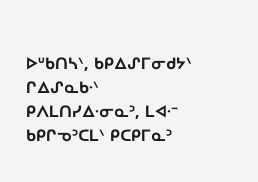ᐅᐡᑲᑎᓴᐠ, ᑲᑭᐃᔑᒥᓂᑯᔭᐠ ᒋᐃᔑᓇᑲᐧᐠ ᑭᐱᒪᑎᓯᐃᐧᓂᓇᐣ, ᒪᐊᐧᐨ ᑲᑭᒋᓀᐣᑕᒪᐠ ᑭᑕᑭᒥᓇᐣ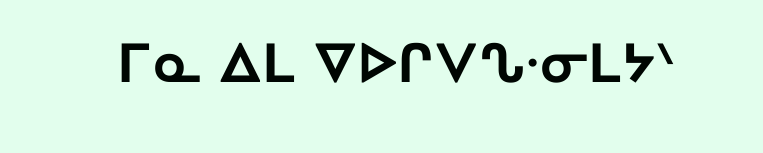ᒥᓇ ᐃᒪ ᐁᐅᒋᐯᔐᐧᓂᒪᔭᐠ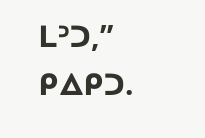ᒪᐣᑐ,” ᑭᐃᑭᑐ.